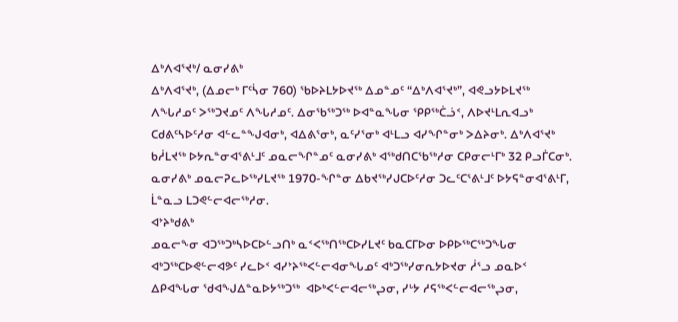ᐃᒃᐱᐊᕐᔪᒃ/ ᓇᓂᓯᕕᒃ
ᐃᒃᐱᐊᕐᔪᒃ, (ᐃᓄᓕᒃ ᒥᑦᓵᓂ 760) ᖃᐅᔨᒪᔭᐅᔪᖅ ᐃᓄᓐᓄᑦ “ᐃᒃᐱᐊᕐᔪᒃ”, ᐊᕙᓗᔭᐅᒪᔪᖅ ᐱᖓᓱᓄᑦ ᐳᖅᑐᔪᓄᑦ ᐱᖓᓱᓄᑦ. ᐃᓂᖃᖅᑐᖅ ᐅᐊᓐᓇᖓᓂ ᕿᑭᖅᑖᓘᑉ, ᐱᐅᔪᒻᒪᕆᐊᓗᒃ ᑕᑯᕕᑦᓴᐅᑦᓱᓂ ᐊᓪᓚᓐᖑᐊᓂᒃ, ᐊᐃᕕᕐᓂᒃ, ᓇᑦᓯᕐᓂᒃ ᐊᒻᒪᓗ ᐊᓯᖏᓐᓂᒃ ᐳᐃᔨᓂᒃ. ᐃᒃᐱᐊᕐᔪᒃ ᑲᓲᒪᔪᖅ ᐅᔭᕆᓐᓂᐊᕐᕕᒻᒧᑦ ᓄᓇᓕᖏᓐᓄᑦ ᓇᓂᓯᕕᒃ ᐊᖅᑯᑎᑕᖃᖅᓱᓂ ᑕᑭᓂᓕᒻᒥᒃ 32 ᑭᓗᒦᑕᓂᒃ. ᓇᓂᓯᕕᒃ ᓄᓇᓕᕈᓚᐅᖅᓯᒪᔪᖅ 1970-ᖏᓐᓂ ᐃᑲᔪᖅᓯᒍᑕᐅᑦᓱᓂ ᑐᓚᑦᑕᕐᕕᒻᒧᑦ ᐅᔭᕋᓐᓂᐊᕐᕕᒻᒥ, ᒫᓐᓇᓗ ᒪᑐᕙᓪᓕᐊᓕᖅᓱᓂ.
ᐊᔾᔨᒃᑯᕕᒃ
ᓄᓇᓕᖕᓂ ᐊᑐᖅᑐᒃᓴᐅᑕᐅᓪᓗᑎᒃ ᓇᑉᐸᖅᑎᖅᑕᐅᓯᒪᔪᑦ ᑲᓇᑕᒥᐅᓂ ᐅᑭᐅᖅᑕᖅᑐᖓᓂ ᐊᒃᑐᖅᑕᐅᕙᓪᓕᐊᕗᑦ ᓯᓚᐅᑉ ᐊᓯᔾᔨᖅᐸᓪᓕᐊᓂᖓᓄᑦ ᐊᒃᑐᖅᓯᓂᕆᔭᐅᔪᓂ ᓲᕐᓗ ᓄᓇᐅᑉ ᐃᑭᐊᖓᓂ ᖁᐊᖑᐃᓐᓇᐅᔭᖅᑐᖅ  ᐊᐅᒃᐸᓪᓕᐊᓕᖅᖢᓂ, ᓯᒡᔭ ᓱᕋᖅᐸᓪᓕᐊᓕᖅᖢᓂ,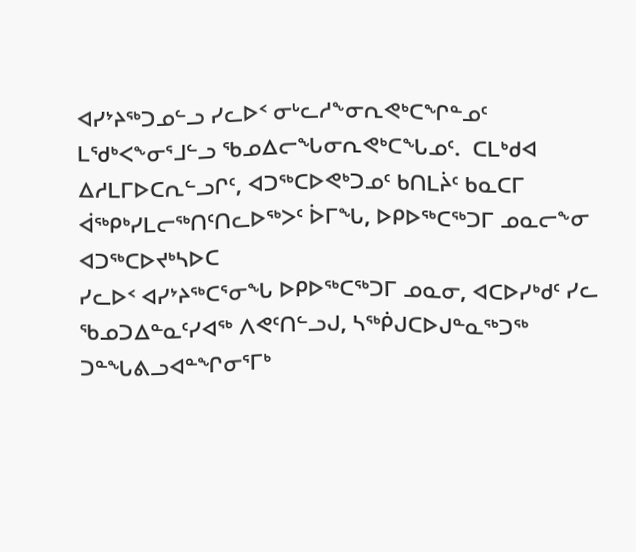ᐊᓯᔾᔨᖅᑐᓄᓪᓗ ᓯᓚᐅᑉ ᓂᒡᓚᓱᖕᓂᕆᕙᒃᑕᖏᓐᓄᑦ ᒪᖁᒃᐸᖕᓂᕐᒧᓪᓗ ᖃᓄᐃᓕᖓᓂᕆᕙᒃᑕᖓᓄᑦ.  ᑕᒪᒃᑯᐊ ᐃᓱᒪᒥᐅᑕᕆᓪᓗᒋᑦ, ᐊᑐᖅᑕᐅᕙᒃᑐᓄᑦ ᑲᑎᒪᔩᑦ ᑲᓇᑕᒥ ᐋᖅᑭᒃᓯᒪᓕᖅᑎᑦᑎᓚᐅᖅᐳᑦ ᐆᒥᖓ, ᐅᑭᐅᖅᑕᖅᑐᒥ ᓄᓇᓕᖕᓂ ᐊᑐᖅᑕᐅᔪᒃᓴᐅᑕ
ᓯᓚᐅᑉ ᐊᓯᔾᔨᖅᑕᕐᓂᖓ ᐅᑭᐅᖅᑕᖅᑐᒥ ᓄᓇᓂ, ᐊᑕᐅᓯᒃᑯᑦ ᓯᓚ ᖃᓄᑐᐃᓐᓇᑦᓯᐊᖅ ᐱᕙᑦᑎᓪᓗᒍ, ᓴᖅᑮᒍᑕᐅᒍᓐᓇᖅᑐᖅ ᑐᓐᖓᕕᓗᐊᓐᖏᓂᕐᒥᒃ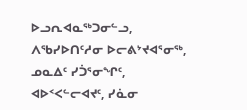ᐅᓗᕆᐊᓇᖅᑐᓂᓪᓗ, ᐱᖃᓯᐅᑎᑦᓱᓂ ᐅᓕᕕᔾᔪᐊᕐᓂᖅ, ᓄᓇᐃᑦ ᓯᑑᕐᓂᖏᑦ, ᐊᐅᑉᐸᓪᓕᐊᔪᑦ, ᓯᓈᓂ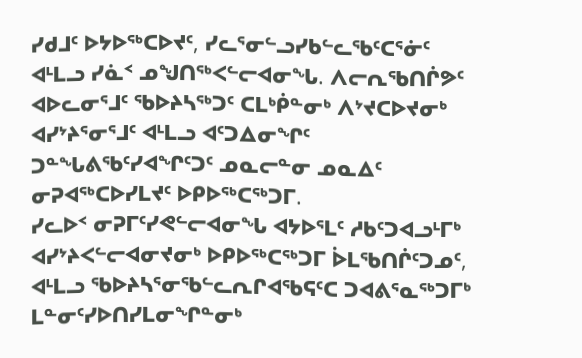ᓯᑯᒧᑦ ᐅᔭᐅᖅᑕᐅᔪᑦ, ᓯᓚᕐᓂᓪᓗᓯᑲᓪᓚᖃᑦᑕᕐᓃᑦ ᐊᒻᒪᓗ ᓯᓈᑉ ᓄᖑᑎᖅᐸᓪᓕᐊᓂᖓ. ᐱᓕᕆᖃᑎᒌᕗᑦ ᐊᐅᓚᓂᕐᒧᑦ ᖃᐅᔨᓴᖅᑐᑦ ᑕᒪᒃᑮᓐᓂᒃ ᐱᔾᔪᑕᐅᔪᓂᒃ ᐊᓯᔾᔨᕐᓂᕐᒧᑦ ᐊᒻᒪᓗ ᐊᑦᑐᐃᓂᖏᑦ ᑐᓐᖓᕕᖃᑦᓯᐊᖏᑦᑐᑦ ᓄᓇᓕᓐᓂ ᓄᓇᐃᑦ ᓂᕈᐊᖅᑕᐅᓯᒪᔪᑦ ᐅᑭᐅᖅᑕᖅᑐᒥ.
ᓯᓚᐅᑉ ᓂᕈᒥᑦᓯᕙᓪᓕᐊᓂᖓ ᐊᔭᐅᕐᒪᑦ ᓱᑲᑦᑐᐊᓗᒻᒥᒃ ᐊᓯᔾᔨᐸᓪᓕᐊᓂᔪᓂᒃ ᐅᑭᐅᖅᑕᖅᑐᒥ ᐆᒪᖃᑎᒌᑦᑐᓄᑦ, ᐊᒻᒪᓗ ᖃᐅᔨᓴᕐᓂᖃᓪᓚᕆᒋᐊᖃᕋᑦᑕ ᑐᐊᕕᕐᓇᖅᑐᒥᒃ ᒪᓐᓂᑦᓯᐅᑎᓯᒪᓂᖏᓐᓂᒃ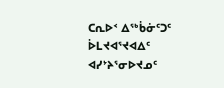ᑕᕆᐅᑉ ᐃᖅᑳᓃᑦᑐᑦ ᐆᒪᔪᐊᕐᔪᐊᐃᑦ ᐊᓯᔾᔨᕐᓂᐅᔪᓄᑦ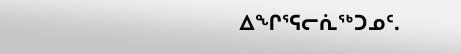ᐃᖏᕐᕋᓕᕇᖅᑐᓄᑦ.